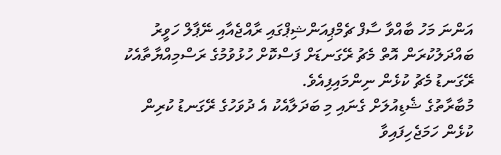އަންނަ މަހު ބާއްވާ ސާފް ޗެމްޕިއަންޝިޕްގައި ރާއްޖެއާއި ނޭޕާލް ހަވީރު ބައްދަލުކުރަން އޮތް މެޗު ރޭގަނޑަށް ފަސްކޮށް ހުޅުވުމުގެ ރަސްމިއްޔާތާއެކު ރޭގަނޑު މެޗު ކުޅެން ނިންމައިފިއެވެ.
މުބާރާތުގެ ޝެޑިއުލަށް ގެނައި މި ބަދަލާއެކު އެ ދުވަހުގެ ރޭގަނޑު ކުރިން ކުޅެން ހަމަޖެހިފައިވާ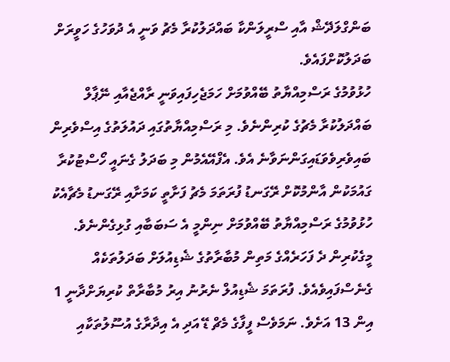ބަންގްލަދޭޝް އާއި ސްރީލަންކާ ބައްދަލުކުރާ މެޗު ވަނީ އެ ދުވަހުގެ ހަވީރަށް ބަދަލުކޮށްފައެވެ.
ހުޅުވުމުގެ ރަސްމިއްޔާތު ބޭއްވުމަށް ހަމަޖެހިފައިވަނީ ރާއްޖެއާއި ނޭޕާލް ބައްދަލުކުރާ މެޗުގެ ކުރިންނެވެ. މި ރަސްމިއްޔާތުގައި ދައުލަތުގެ އިސްވެރިން ބައިވެރިވެވަޑައިގަންނަވާނެ އެވެ. އެފްއޭއެމުން މި ބަދަލު ގެނައީ ހޯސްޓުކުރާ ގައުމަކުން އާންމުކޮށް ރޭގަނޑު ފުރަތަމަ މެޗު ފަށާތީ ކަމަށާއި ރޭގަނޑު މެޗާއެކު ހުޅުވުމުގެ ރަސްމިއްޔާތު ބޭއްވުމަށް ނިންމީ އެ ސަބަބާއި ގުޅިގެންނެވެ.
މީގެކުރިން ދެ ފަހަރެއްގެ މަތިން މުބާރާތުގެ ޝެޑިއުލަށް ބަދަލުތަކެއް ގެނެސްފައިވެއެވެ. ފުރަތަމަ ޝެޑިއުލް ނެރުނު އިރު މުބާރާތް ކުރިޔަށްދާނީ 1 އިން 13 އަށެވެ. ނަމަވެސް ފީފާގެ މެޗް ޑޭ އަދި އެ އިދާރާގެ އުސޫލުތަކާއި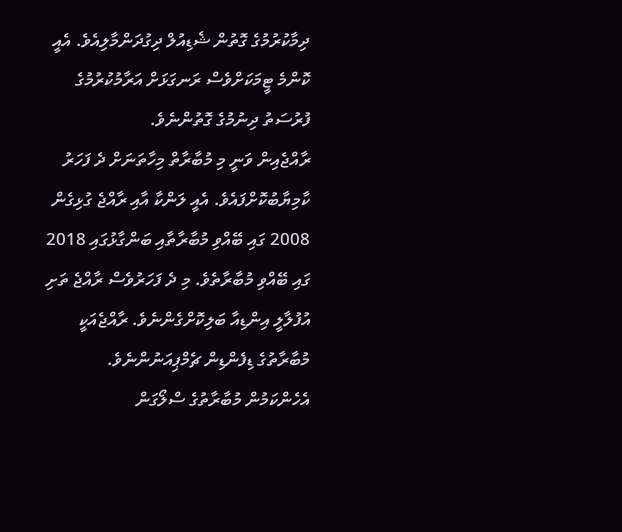ދިމާކުރުމުގެ ގޮތުން ޝެޑިއުލް ދިގުދަންމާލިއެވެ. އެއީ ކޮންމެ ޓީމަކަށްވެސް ރަނގަޅަށް އަރާމުކުރުމުގެ ފުރުސަތު ދިނުމުގެ ގޮތުންނެވެ.
ރާއްޖެއިން ވަނީ މި މުބާރާތް މިހާތަނަށް ދެ ފަހަރު ކާމިޔާބުކޮށްފައެވެ. އެއީ ލަންކާ އާއި ރާއްޖެ ގުޅިގެން 2008 ގައި ބޭއްވި މުބާރާތާއި ބަންގާޅުގައި 2018 ގައި ބޭއްވި މުބާރާތެވެ. މި ދެ ފަހަރުވެސް ރާއްޖެ ތަށި އުފުލާލީ އިންޑިއާ ބަލިކޮށްގެންނެވެ. ރާއްޖެއަކީ މުބާރާތުގެ ޑިފެންޑިން ޗެމްޕިއަނުންނެވެ. އެހެންކަމުން މުބާރާތުގެ ސްލޯގަން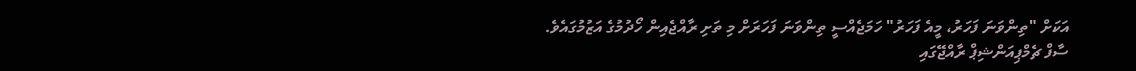އަކަށް "ތިންވަނަ ފަހަރު، މީއެ ފަހަރު" ހަމަޖެއްސީ ތިންވަނަ ފަހަރަށް މި ތަށި ރާއްޖެއިން ހޯދުމުގެ އަޒުމުގައެވެ.
ސާފް ޗެމްޕިއަންޝިޕް ރާއްޖޭގައި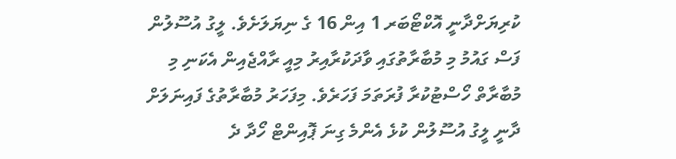ކުރިޔަށްދާނީ އޮކްޓޯބަރ 1 އިން 16 ގެ ނިޔަލަށެވެ. ލީގު އުސޫލުން ފަސް ގައުމު މި މުބާރާތުގައި ވާދަކުރާއިރު މިއީ ރާއްޖެއިން އެކަނި މި މުބާރާތް ހޯސްޓުކުރާ ފުރަތަމަ ފަހަރެވެ. މިފަހަރު މުބާރާތުގެ ފައިނަލަށް ދާނީ ލީގު އުސޫލުން ކުޅެ އެންމެ ގިނަ ޕޮއިންޓް ހޯދާ ދެ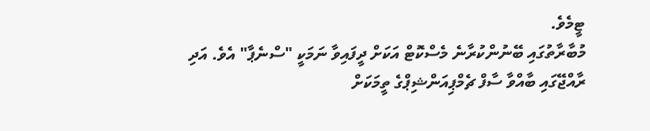ޓީމެވެ.
މުބާރާތުގައި ބޭނުންކުރާނެ މެސްކޮޓް އަކަށް ދީފައިވާ ނަމަކީ "ސްނެޕާ" އެވެ. އަދި ރާއްޖޭގައި ބާއްވާ ސާފް ޗެމްޕިއަންޝިޕްގެ ތީމަކަށް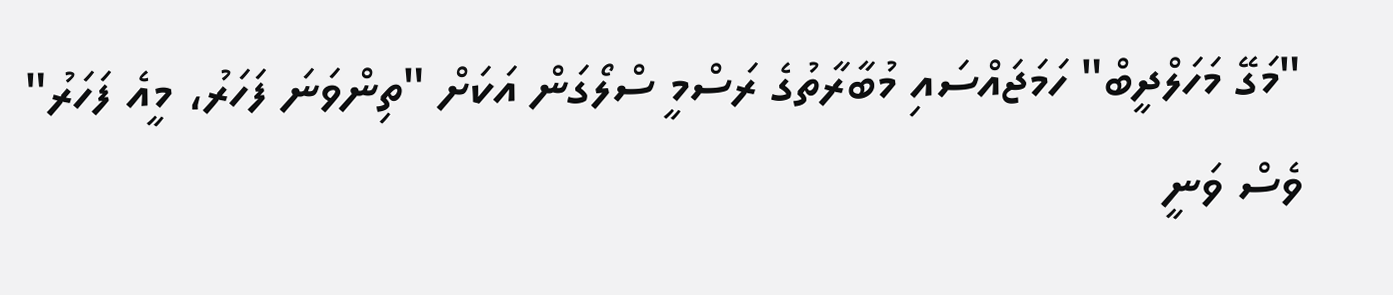"މަގޭ މަހަލްދީބް" ހަމަޖައްސައި މުބާރާތުގެ ރަސްމީ ސްލޯގަން އަކަށް "ތިންވަނަ ފަހަރު، މީއެ ފަހަރު" ވެސް ވަނީ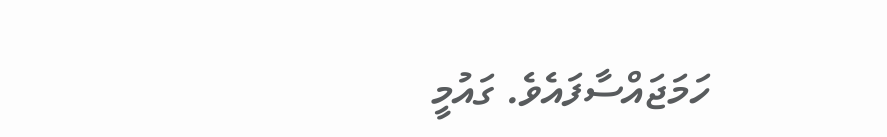ހަމަޖައްސާފައެވެ. ގައުމީ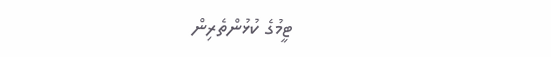ޓީމުގެ ކުޅުންތެރިން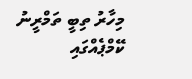މިހާރު ތިބީ ތަމްރީނު ކޭމްޕެއްގައި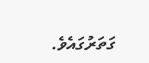ގަތަރުގައެވެ.